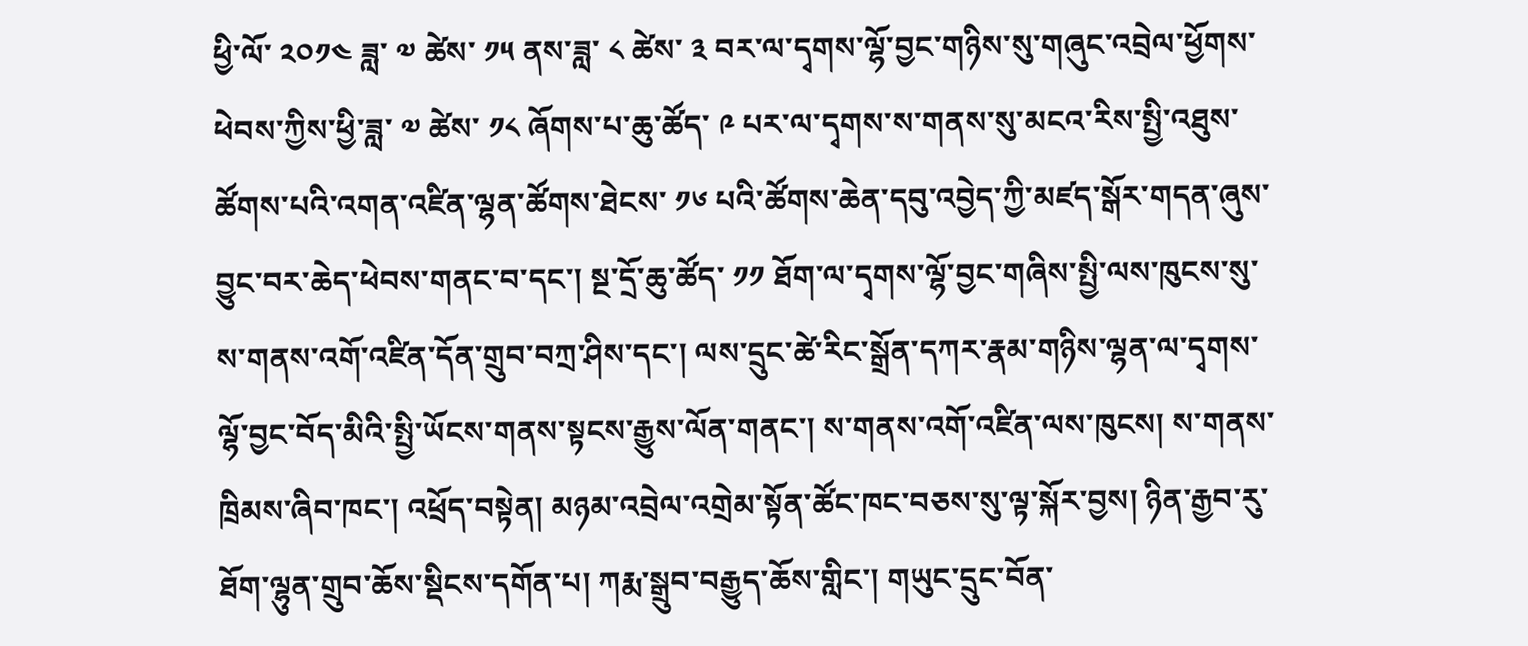ཕྱི་ལོ་ ༢༠༡༤ ཟླ་ ༧ ཚེས་ ༡༥ ནས་ཟླ་ ༨ ཚེས་ ༣ བར་ལ་དྭགས་ལྷོ་བྱང་གཉིས་སུ་གཞུང་འབྲེལ་ཕྱོགས་ཕེབས་ཀྱིས་ཕྱི་ཟླ་ ༧ ཚེས་ ༡༨ ཞོགས་པ་ཆུ་ཚོད་ ༩ པར་ལ་དྭགས་ས་གནས་སུ་མངའ་རིས་སྤྱི་འཐུས་ཚོགས་པའི་འགན་འཛིན་ལྷན་ཚོགས་ཐེངས་ ༡༦ པའི་ཚོགས་ཆེན་དབུ་འབྱེད་ཀྱི་མཛད་སྒོར་གདན་ཞུས་བྱུང་བར་ཆེད་ཕེབས་གནང་བ་དང་། སྔ་དྲོ་ཆུ་ཚོད་ ༡༡ ཐོག་ལ་དྭགས་ལྷོ་བྱང་གཞིས་སྤྱི་ལས་ཁུངས་སུ་ས་གནས་འགོ་འཛིན་དོན་གྲུབ་བཀྲ་ཤིས་དང་། ལས་དྲུང་ཚེ་རིང་སྒྲོན་དཀར་རྣམ་གཉིས་ལྷན་ལ་དྭགས་ལྷོ་བྱང་བོད་མིའི་སྤྱི་ཡོངས་གནས་སྟངས་རྒྱུས་ལོན་གནང་། ས་གནས་འགོ་འཛིན་ལས་ཁུངས། ས་གནས་ཁྲིམས་ཞིབ་ཁང་། འཕྲོད་བསྟེན། མཉམ་འབྲེལ་འགྲེམ་སྟོན་ཚོང་ཁང་བཅས་སུ་ལྟ་སྐོར་བྱས། ཉིན་རྒྱབ་རུ་ཐོག་ལྷུན་གྲུབ་ཆོས་སྡིངས་དགོན་པ། ཀརྨ་སྒྲུབ་བརྒྱུད་ཆོས་གླིང་། གཡུང་དྲུང་བོན་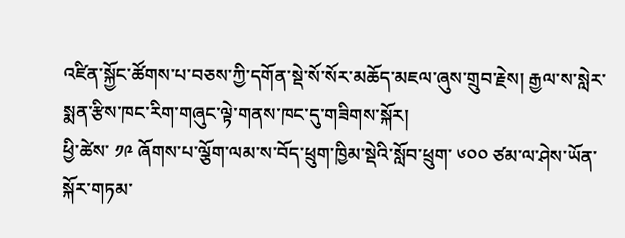འཛིན་སྐྱོང་ཚོགས་པ་བཅས་ཀྱི་དགོན་སྡེ་སོ་སོར་མཆོད་མཇལ་ཞུས་གྲུབ་རྗེས། རྒྱལ་ས་སླེར་སྨན་རྩིས་ཁང་རིག་གཞུང་ལྟེ་གནས་ཁང་དུ་གཟིགས་སྐོར།
ཕྱི་ཚེས་ ༡༩ ཞོགས་པ་ལྕོག་ལམ་ས་བོད་ཕྲུག་ཁྱིམ་སྡེའི་སློབ་ཕྲུག་ ༦༠༠ ཙམ་ལ་ཤེས་ཡོན་སྐོར་གཏམ་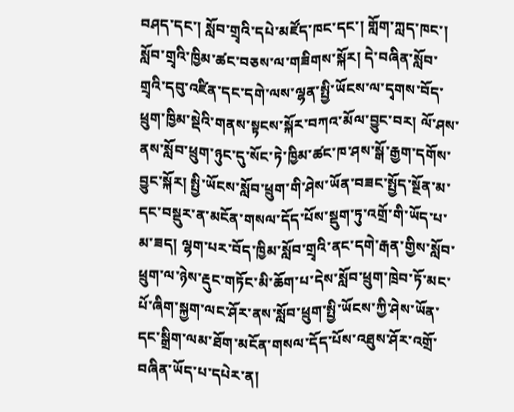བཤད་དང་། སློབ་གྲྭའི་དཔེ་མཛོད་ཁང་དང་། གློག་ཀླད་ཁང་། སློབ་གྲྭའི་ཁྱིམ་ཚང་བཅས་ལ་གཟིགས་སྐོར། དེ་བཞིན་སློབ་གྲྭའི་དབུ་འཛིན་དང་དགེ་ལས་ལྷན་སྤྱི་ཡོངས་ལ་དྭགས་བོད་ཕྲུག་ཁྱིམ་སྡེའི་གནས་སྟངས་སྐོར་བཀའ་མོལ་བྱུང་བར། ལོ་ཤས་ནས་སློབ་ཕྲུག་ཉུང་དུ་སོང་ཏེ་ཁྱིམ་ཚང་ཁ་ཤས་སྒོ་རྒྱག་དགོས་བྱུང་སྐོར། སྤྱི་ཡོངས་སློབ་ཕྲུག་གི་ཤེས་ཡོན་བཟང་སྤྱོད་སྔོན་མ་དང་བསྡུར་ན་མངོན་གསལ་དོད་པོས་སྡུག་ཏུ་འགྲོ་གི་ཡོད་པ་མ་ཟད། ལྷག་པར་བོད་ཁྱིམ་སློབ་གྲྭའི་ནང་དགེ་རྒན་གྱིས་སློབ་ཕྲུག་ལ་ཉེས་རྡུང་གཏོང་མི་ཆོག་པ་དེས་སློབ་ཕྲུག་ཁྲེབ་ཏོ་མང་པོ་ཞིག་སྐྱག་ལང་ཤོར་ནས་སློབ་ཕྲུག་སྤྱི་ཡོངས་ཀྱི་ཤེས་ཡོན་དང་སྒྲིག་ལམ་ཐོག་མངོན་གསལ་དོད་པོས་འཐུས་ཤོར་འགྲོ་བཞིན་ཡོད་པ་དཔེར་ན།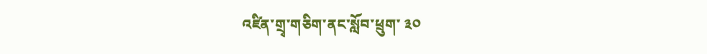འཛིན་གྲྭ་གཅིག་ནང་སློབ་ཕྲུག་ ༣༠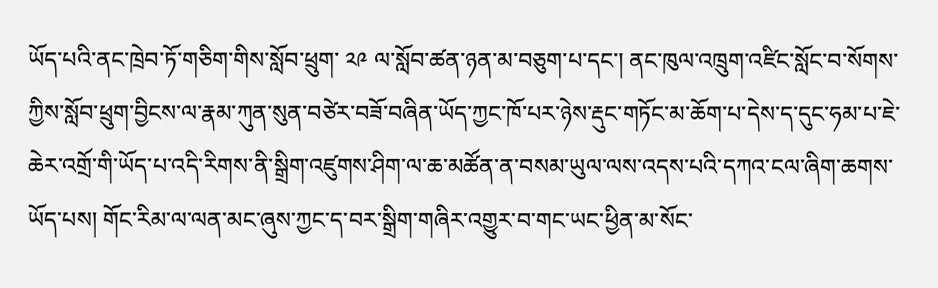ཡོད་པའི་ནང་ཁྲེབ་ཏོ་གཅིག་གིས་སློབ་ཕྲུག་ ༢༩ ལ་སློབ་ཚན་ཉན་མ་བཅུག་པ་དང་། ནང་ཁུལ་འཁྲུག་འཛིང་སློང་བ་སོགས་ཀྱིས་སློབ་ཕྲུག་བྱིངས་ལ་རྣམ་ཀུན་སུན་བཙེར་བཟོ་བཞིན་ཡོད་ཀྱང་ཁོ་པར་ཉེས་རྡུང་གཏོང་མ་ཆོག་པ་དེས་ད་དུང་ཧམ་པ་ཇེ་ཆེར་འགྲོ་གི་ཡོད་པ་འདི་རིགས་ནི་སྒྲིག་འཛུགས་ཤིག་ལ་ཆ་མཚོན་ན་བསམ་ཡུལ་ལས་འདས་པའི་དཀའ་ངལ་ཞིག་ཆགས་ཡོད་པས། གོང་རིམ་ལ་ལན་མང་ཞུས་ཀྱང་ད་བར་སྒྲིག་གཞིར་འགྱུར་བ་གང་ཡང་ཕྱིན་མ་སོང་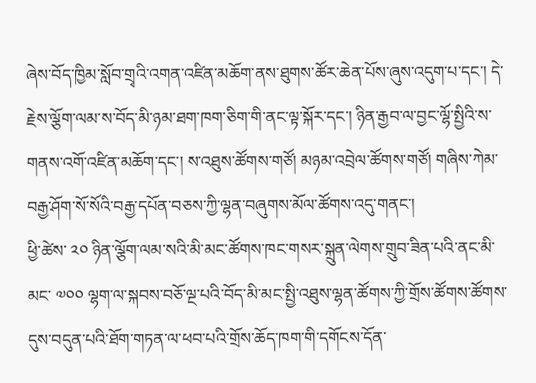ཞེས་བོད་ཁྱིམ་སློབ་གྲྭའི་འགན་འཛིན་མཆོག་ནས་ཐུགས་ཚོར་ཆེན་པོས་ཞུས་འདུག་པ་དང་། དེ་རྗེས་ལྕོག་ལམ་ས་བོད་མི་ཉམ་ཐག་ཁག་ཅིག་གི་ནང་ལྟ་སྐོར་དང་། ཉིན་རྒྱབ་ལ་བྱང་ལྷོ་སྤྱིའི་ས་གནས་འགོ་འཛིན་མཆོག་དང་། ས་འཐུས་ཚོགས་གཙོ། མཉམ་འབྲེལ་ཚོགས་གཙོ། གཞིས་ཀེམ་བརྒྱ་ཤོག་སོ་སོའི་བརྒྱ་དཔོན་བཅས་ཀྱི་ལྷན་བཞུགས་མོལ་ཚོགས་འདུ་གནང་།
ཕྱི་ཚེས་ ༢༠ ཉིན་ལྕོག་ལམ་སའི་མི་མང་ཚོགས་ཁང་གསར་སྐྲུན་ལེགས་གྲུབ་ཟིན་པའི་ནང་མི་མང་ ༧༠༠ ལྷག་ལ་སྐབས་བཅོ་ལྔ་པའི་བོད་མི་མང་སྤྱི་འཐུས་ལྷན་ཚོགས་ཀྱི་གྲོས་ཚོགས་ཚོགས་དུས་བདུན་པའི་ཐོག་གཏན་ལ་ཕབ་པའི་གྲོས་ཆོད་ཁག་གི་དགོངས་དོན་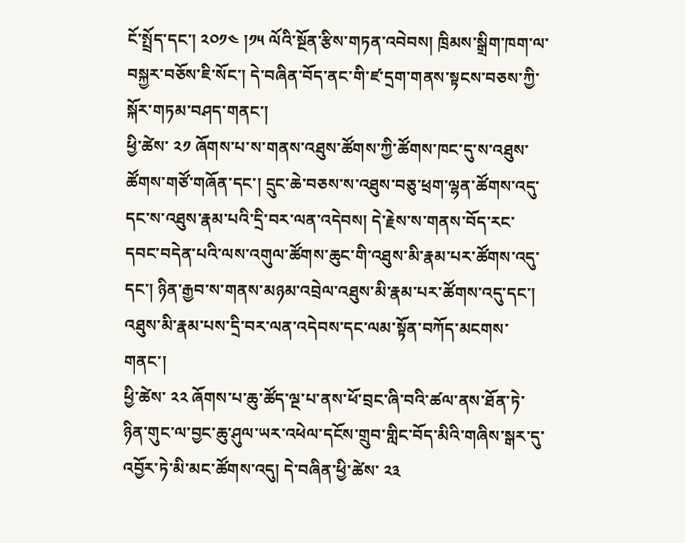ངོ་སྤྲོད་དང་། ༢༠༡༤ །༡༥ ལོའི་སྔོན་རྩིས་གཏན་འབེབས། ཁྲིམས་སྒྲིག་ཁག་ལ་བསྐྱར་བཅོས་ཇི་སོང་། དེ་བཞིན་བོད་ནང་གི་ཛ་དྲག་གནས་སྟངས་བཅས་ཀྱི་སྐོར་གཏམ་བཤད་གནང་།
ཕྱི་ཚེས་ ༢༡ ཞོགས་པ་ས་གནས་འཐུས་ཚོགས་ཀྱི་ཚོགས་ཁང་དུ་ས་འཐུས་ཚོགས་གཙོ་གཞོན་དང་། དྲུང་ཆེ་བཅས་ས་འཐུས་བཅུ་ཕྲག་ལྷན་ཚོགས་འདུ་དང་ས་འཐུས་རྣམ་པའི་དྲི་བར་ལན་འདེབས། དེ་རྗེས་ས་གནས་བོད་རང་དབང་བདེན་པའི་ལས་འགུལ་ཚོགས་ཆུང་གི་འཐུས་མི་རྣམ་པར་ཚོགས་འདུ་དང་། ཉིན་རྒྱབ་ས་གནས་མཉམ་འབྲེལ་འཐུས་མི་རྣམ་པར་ཚོགས་འདུ་དང་། འཐུས་མི་རྣམ་པས་དྲི་བར་ལན་འདེབས་དང་ལམ་སྟོན་བཀོད་མངགས་གནང་།
ཕྱི་ཚེས་ ༢༢ ཞོགས་པ་ཆུ་ཚོད་ལྔ་པ་ནས་ཕོ་བྲང་ཞི་བའི་ཚལ་ནས་ཐོན་ཏེ་ཉིན་གུང་ལ་བྱང་ཆུ་ཤུལ་ཡར་འཕེལ་དངོས་གྲུབ་གླིང་བོད་མིའི་གཞིས་སྒར་དུ་འབྱོར་ཏེ་མི་མང་ཚོགས་འདུ། དེ་བཞིན་ཕྱི་ཚེས་ ༢༣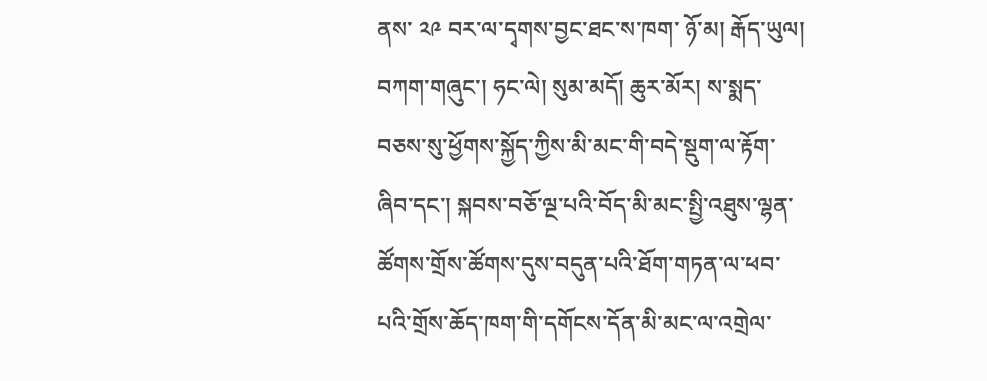ནས་ ༢༩ བར་ལ་དྭགས་བྱང་ཐང་ས་ཁག་ ཉོ་མ། རྒོད་ཡུལ། བཀག་གཞུང་། ཧང་ལེ། སུམ་མདོ། ཆུར་མོར། ས་སྨད་བཅས་སུ་ཕྱོགས་སྐྱོད་ཀྱིས་མི་མང་གི་བདེ་སྡུག་ལ་རྟོག་ཞིབ་དང་། སྐབས་བཅོ་ལྔ་པའི་བོད་མི་མང་སྤྱི་འཐུས་ལྷན་ཚོགས་གྲོས་ཚོགས་དུས་བདུན་པའི་ཐོག་གཏན་ལ་ཕབ་པའི་གྲོས་ཆོད་ཁག་གི་དགོངས་དོན་མི་མང་ལ་འགྲེལ་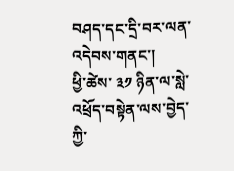བཤད་དང་དྲི་བར་ལན་འདེབས་གནང་།
ཕྱི་ཚེས་ ༣༡ ཉིན་ལ་སླེ་འཕྲོད་བསྟེན་ལས་བྱེད་ཀྱི་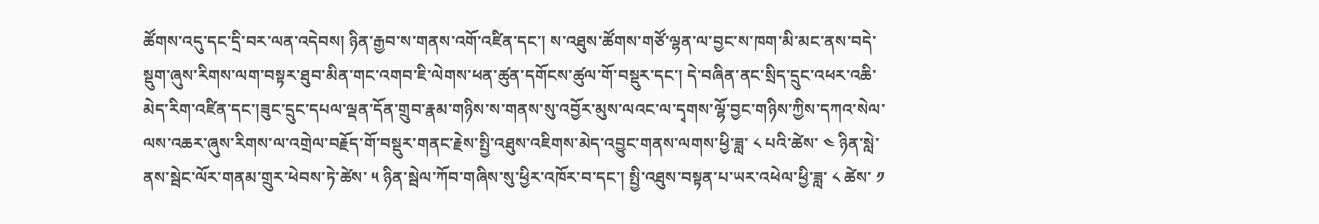ཚོགས་འདུ་དང་དྲི་བར་ལན་འདེབས། ཉིན་རྒྱབ་ས་གནས་འགོ་འཛིན་དང་། ས་འཐུས་ཚོགས་གཙོ་ལྷན་ལ་བྱང་ས་ཁག་མི་མང་ནས་བདེ་སྡུག་ཞུས་རིགས་ལག་བསྟར་ཐུབ་མིན་གང་འགབ་ཇི་ལེགས་ཕན་ཚུན་དགོངས་ཚུལ་གོ་བསྡུར་དང་། དེ་བཞིན་ནང་སྲིད་དྲུང་འཕར་འཆི་མེད་རིག་འཛིན་དང་།ཟུང་དྲུང་དཔལ་ལྡན་དོན་གྲུབ་རྣམ་གཉིས་ས་གནས་སུ་འབྱོར་མུས་ལའང་ལ་དྭགས་ལྷོ་བྱང་གཉིས་ཀྱིས་དཀའ་སེལ་ལས་འཆར་ཞུས་རིགས་ལ་འགྲེལ་བརྗོད་གོ་བསྡུར་གནང་རྗེས་སྤྱི་འཐུས་འཇིགས་མེད་འབྱུང་གནས་ལགས་ཕྱི་ཟླ་ ༨ པའི་ཚེས་ ༤ ཉིན་སླེ་ནས་སྦེང་ལོར་གནམ་གྲུར་ཕེབས་ཏེ་ཚེས་ ༥ ཉིན་སྦེལ་ཀོབ་གཞིས་སུ་ཕྱིར་འཁོར་བ་དང་། སྤྱི་འཐུས་བསྟན་པ་ཡར་འཕེལ་ཕྱི་ཟླ་ ༨ ཚེས་ ༡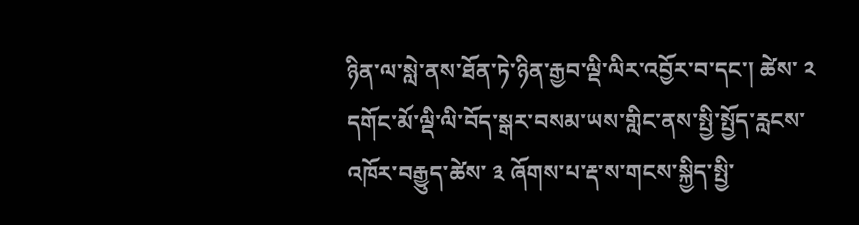ཉིན་ལ་སླེ་ནས་ཐོན་ཏེ་ཉིན་རྒྱབ་ལྡི་ལིར་འབྱོར་བ་དང་། ཚེས་ ༢ དགོང་མོ་ལྡི་ལི་བོད་སྒར་བསམ་ཡས་གླིང་ནས་སྤྱི་སྤྱོད་རླངས་འཁོར་བརྒྱུད་ཚེས་ ༣ ཞོགས་པ་རྡ་ས་གངས་སྐྱིད་སྤྱི་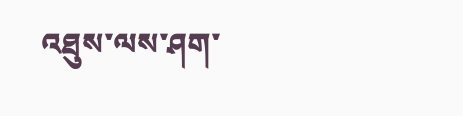འཐུས་ལས་ཤག་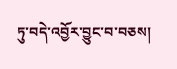ཏུ་བདེ་འབྱོར་བྱུང་བ་བཅས།